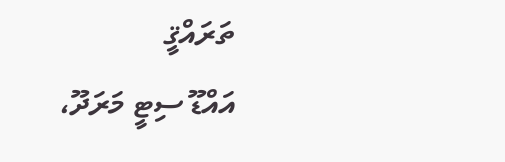ތަރައްޤީ
އައްޑޫ ސިޓީ މަރަދޫ،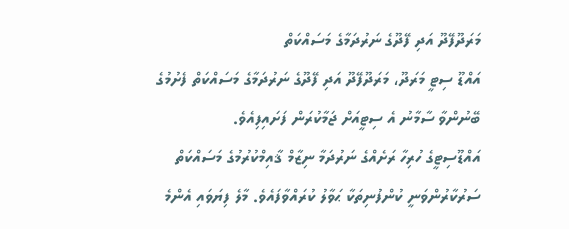މަރަދޫފޭދޫ އަދި ފޭދޫގެ ނަރުދަމާގެ މަސައްކަތް
އައްޑޫ ސިޓީ މަރަދޫ، މަރަދޫފޭދޫ އަދި ފޭދޫގެ ނަރުދަމާގެ މަސައްކަތް ފެށުމުގެ ބޭނުންވާ ސާމާނު އެ ސިޓީއަށް ޖަމާކުރަން ފަށައިފިއެވެ.
އައްޑޫސިޓީގެ ހުރިހާ ރަށެއްގެ ނަރުދަމާ ނިޒާމް ޤާއިމްކުރުމުގެ މަސައްކަތް ސަރުކާރުންވަނީ ކުންފުނިތަކާ ޙަވާލު ކުރައްވާފައެވެ. މާލެ ފިޔަވައި އެންމެ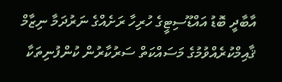އާބާދީ ބޮޑު އައްޑޫސިޓީގެ ހުރިހާ ރަށެއްގެ ނަރުދަމާ ނިޒާމް ޤާއިމްކުރެއްވުމުގެ މަސައްކަތް ސަރުކާރުން ކުންފުނިތަކާ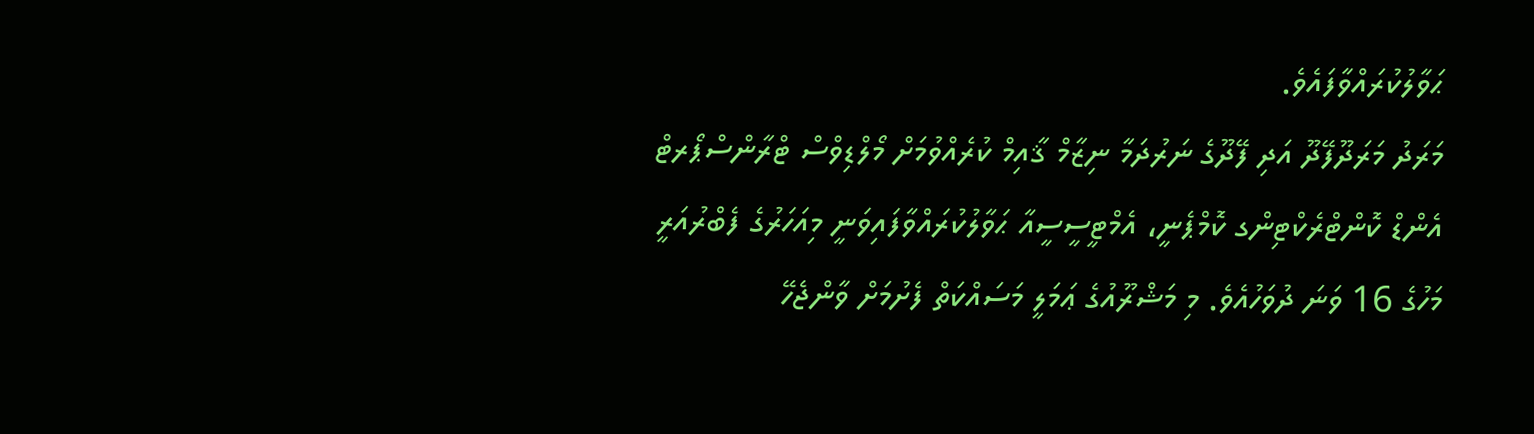ޙަވާލުކުރައްވާފައެވެ.
މަރަދު މަރަދޫފޭދޫ އަދި ފޭދޫގެ ނަރުދަމާ ނިޒާމް ޤާއިމް ކުރެއްވުމަށް މޯލްޑިވްސް ޓްރާންސްޕޯރޓް އެންޑް ކޮންޓްރެކްޓިންގ ކޮމްޕެނީ، އެމްޓީސީސީއާ ޙަވާލުކުރައްވާފައިވަނީ މިއަހަރުގެ ފެބްރުއަރީ މަހުގެ 16 ވަނަ ދުވަހުއެވެ. މި މަޝްރޫއުގެ ޢަމަލީ މަސައްކަތް ފެށުމަށް ވާންޖެހޭ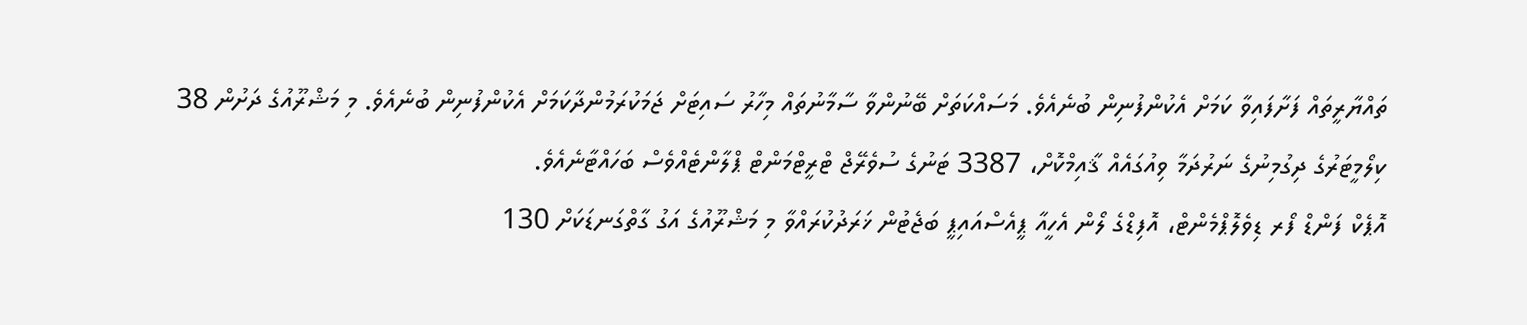ތައްޔާރީތައް ފަށާފައިވާ ކަމަށް އެކުންފުނިން ބުނެއެވެ. މަސައްކަތަށް ބޭނުންވާ ސާމާނުތައް މިހާރު ސައިޓަށް ޖަމަކުރަމުންދާކަމަށް އެކުންފުނިން ބުނެއެވެ. މި މަޝްރޫއުގެ ދަށުން 38 ކިލޯމީޓަރުގެ ދިގުމިނުގެ ނަރުދަމާ ވިއުގައެއް ޤާއިމްކޮށް، 3387 ޓަނުގެ ސުވެރޭޖް ޓްރީޓްމަންޓް ޕްލާންޓެއްވެސް ބަހައްޓާނެއެވެ.
އޮޕެކް ފަންޑް ފޯރ ޑިވެލޮޕްމެންޓް، އޮފިޑްގެ ލޯން އެހީއާ ޕީއެސްއައިޕީ ބަޖެޓުން ޚަރަދުކުރައްވާ މި މަޝްރޫއުގެ އަގު ގާތްގަނޑަކަށް 130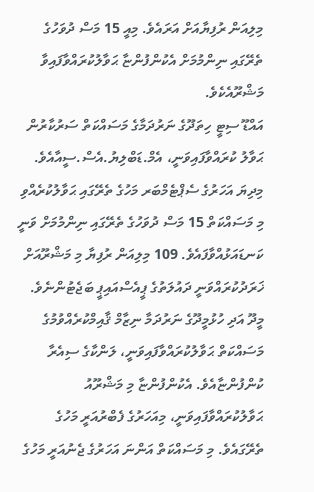މިލިއަން ރުފިޔާއަށް އަރައެވެ. މިއީ 15 މަސް ދުވަހުގެ ތެރޭގައި ނިންމުމަށް އެކުންފުންޏާ ޙަވާލުކުރައްވާފައިވާ މަޝްރޫއެކެވެ.
އައްޑޫ ސިޓީ ހިތަދޫގެ ނަރުދަމާގެ މަސައްކަތް ސަރުކާރުން ޙަވާލު ކުރައްވާފައިވަނީ، އެމް.ޑަބްލިޔު.އެސް.ސީއާއެވެ. މިދިޔަ އަހަރުގެ ސެޕްޓެމްބަރ މަހުގެ ތެރޭގައި ޙަވާލުކުރެއްވި މި މަސައްކަތް 15 މަސް ދުވަހުގެ ތެރޭގައި ނިންމުމަށް ވަނީ ކަނޑައަޅުއްވާފައެވެ. 109 މިލިއަން ރުފިޔާ މި މަޝްރޫއަށް ޚަރަދުކުރައްވަނީ ދައުލަތުގެ ޕީއެސްއައިޕީ ބަޖެޓުންނެވެ.
މީދޫ އަދި ހުޅުމީދޫގެ ނަރުދަމާ ނިޒާމް ޤާއިމްކުރެއްވުމުގެ މަސައްކަތް ޙަވާލުކުރައްވާފައިވަނީ، ލަންކާގެ ސިއެރާ ކުންފުންޏާއެވެ. އެކުންފުންޏާ މި މަޝްރޫއު ޙަވާލުކުރައްވާފައިވަނީ، މިއަހަރުގެ ފެބްރުއަރީ މަހުގެ ތެރޭގައެވެ. މި މަސައްކަތް އަންނަ އަހަރުގެ ޖެނުއަރީ މަހުގެ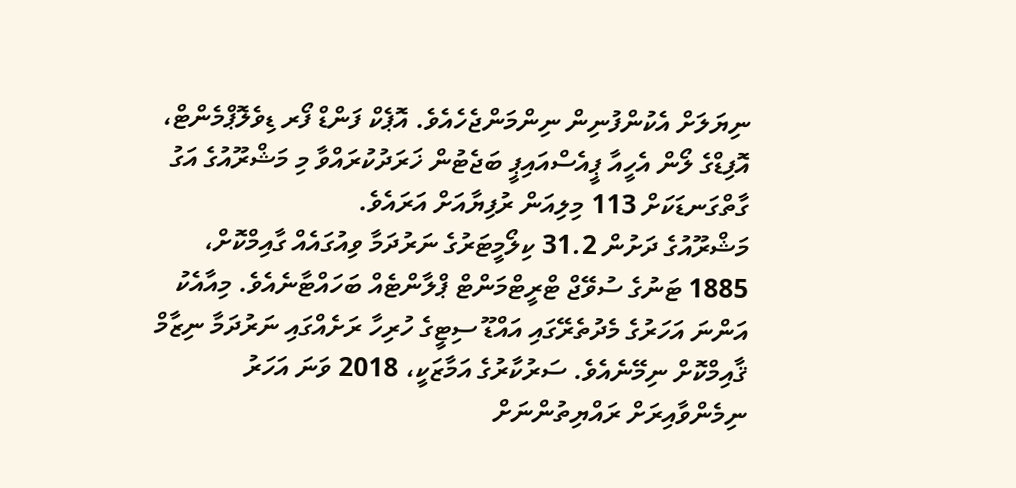ނިޔަލަށް އެކުންފުނިން ނިންމަންޖެހެއެވެ. އޮޕެކް ފަންޑް ފޯރ ޑިވެލޮޕްމެންޓް، އޮފިޑްގެ ލޯން އެހީއާ ޕީއެސްއައިޕީ ބަޖެޓުން ޚަރަދުކުރައްވާ މި މަޝްރޫއުގެ އަގު ގާތްގަނޑަކަށް 113 މިލިއަން ރުފިޔާއަށް އަރައެވެ.
މަޝްރޫއުގެ ދަށުން 31.2 ކިލޯމީޓަރުގެ ނަރުދަމާ ވިއުގައެއް ގާއިމްކޮށް، 1885 ޓަނުގެ ސުވޭޖް ޓްރީޓްމަންޓް ޕްލާންޓެއް ބަހައްޓާނެއެވެ. މިއާއެކު އަންނަ އަހަރުގެ މެދުތެރޭގައި އައްޑޫ ސިޓީގެ ހުރިހާ ރަށެއްގައި ނަރުދަމާ ނިޒާމް ޤާއިމްކޮށް ނިމޭނެއެވެ. ސަރުކާރުގެ އަމާޒަކީ، 2018 ވަނަ އަހަރު ނިމެންވާއިރަށް ރައްޔިތުންނަށް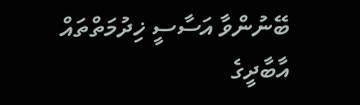ބޭނުންވާ އަސާސީ ޚިދުމަތްތައް އާބާދީގެ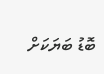ބޮޑު ބަޔަކަށް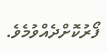ފޯރުކޮށްދެއްވުމެވެ.